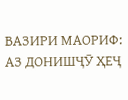ВАЗИРИ МАОРИФ:
АЗ ДОНИШҶӮ ҲЕҶ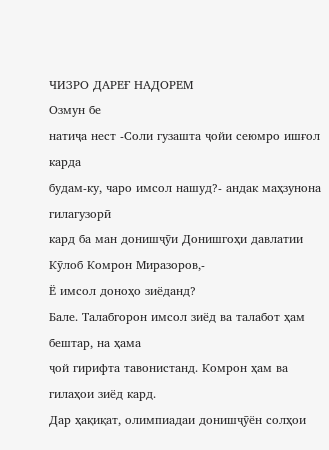ЧИЗРО ДАРЕҒ НАДОРЕМ
Озмун бе
натиҷа нест -Соли гузашта ҷойи сеюмро ишғол карда
будам-ку, чаро имсол нашуд?- андак маҳзунона гилагузорӣ
кард ба ман донишҷӯи Донишгоҳи давлатии Кӯлоб Комрон Миразоров,-
Ё имсол доноҳо зиёданд?
Бале. Талабгорон имсол зиёд ва талабот ҳам бештар, на ҳама
ҷой гирифта тавонистанд. Комрон ҳам ва гилаҳои зиёд кард.
Дар ҳақиқат, олимпиадаи донишҷӯён солҳои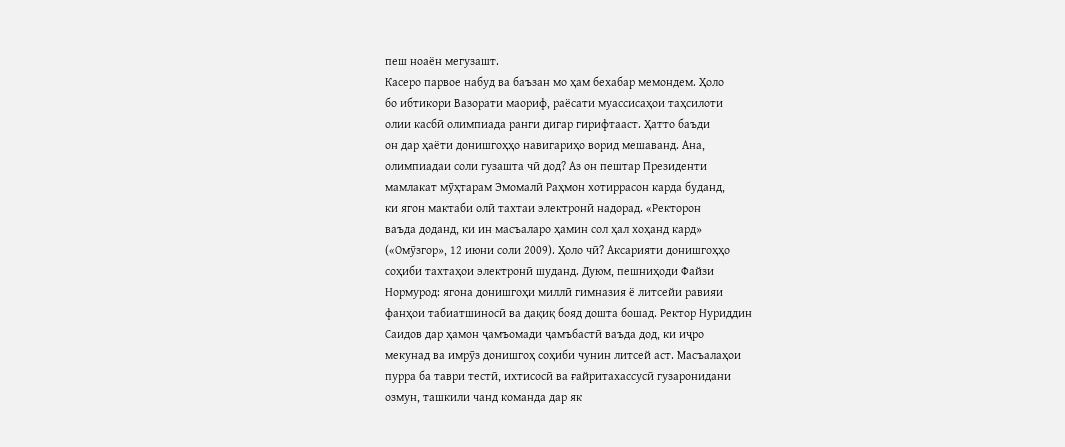пеш ноаён мегузашт.
Касеро парвое набуд ва баъзан мо ҳам бехабар мемондем. Ҳоло
бо ибтикори Вазорати маориф, раёсати муассисаҳои таҳсилоти
олии касбӣ олимпиада ранги дигар гирифтааст. Ҳатто баъди
он дар ҳаёти донишгоҳҳо навигариҳо ворид мешаванд. Ана,
олимпиадаи соли гузашта чӣ дод? Аз он пештар Президенти
мамлакат мӯҳтарам Эмомалӣ Раҳмон хотиррасон карда буданд,
ки ягон мактаби олӣ тахтаи электронӣ надорад. «Ректорон
ваъда доданд, ки ин масъаларо ҳамин сол ҳал хоҳанд кард»
(«Омӯзгор», 12 июни соли 2009). Ҳоло чӣ? Аксарияти донишгоҳҳо
соҳиби тахтаҳои электронӣ шуданд. Дуюм, пешниҳоди Файзи
Нормурод: ягона донишгоҳи миллӣ гимназия ё литсейи равияи
фанҳои табиатшиносӣ ва дақиқ бояд дошта бошад. Ректор Нуриддин
Саидов дар ҳамон ҷамъомади ҷамъбастӣ ваъда дод, ки иҷро
мекунад ва имрӯз донишгоҳ соҳиби чунин литсей аст. Масъалаҳои
пурра ба таври тестӣ, ихтисосӣ ва ғайритахассусӣ гузаронидани
озмун, ташкили чанд команда дар як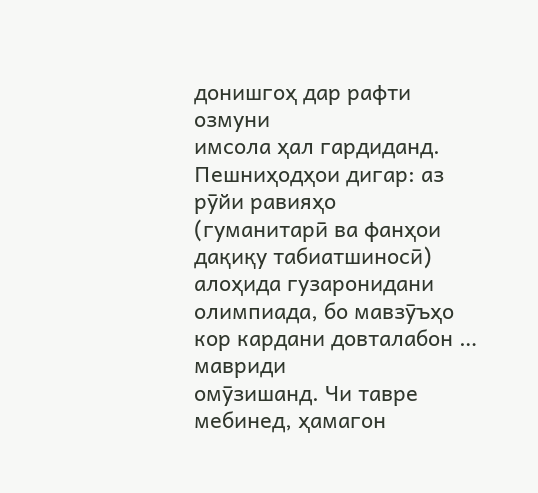донишгоҳ дар рафти озмуни
имсола ҳал гардиданд. Пешниҳодҳои дигар: аз рӯйи равияҳо
(гуманитарӣ ва фанҳои дақиқу табиатшиносӣ) алоҳида гузаронидани
олимпиада, бо мавзӯъҳо кор кардани довталабон … мавриди
омӯзишанд. Чи тавре мебинед, ҳамагон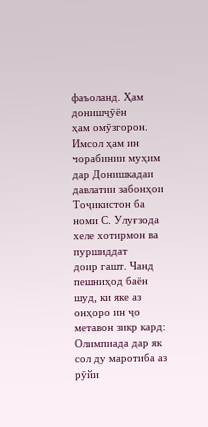фаъоланд. Ҳам донишҷӯён
ҳам омӯзгорон.
Имсол ҳам ин чорабинии муҳим дар Донишкадаи давлатии забонҳои
Тоҷикистон ба номи С. Улуғзода хеле хотирмон ва пуршиддат
доир гашт. Чанд пешниҳод баён шуд, ки яке аз онҳоро ин ҷо
метавон зикр кард: Олимпиада дар як сол ду маротиба аз рӯйи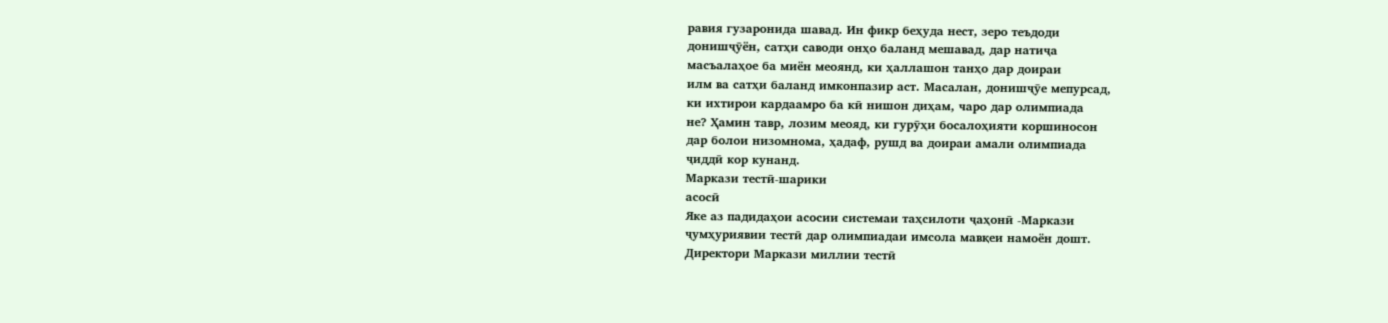равия гузаронида шавад. Ин фикр беҳуда нест, зеро теъдоди
донишҷӯён, сатҳи саводи онҳо баланд мешавад, дар натиҷа
масъалаҳое ба миён меоянд, ки ҳаллашон танҳо дар доираи
илм ва сатҳи баланд имконпазир аст. Масалан, донишҷӯе мепурсад,
ки ихтирои кардаамро ба кӣ нишон диҳам, чаро дар олимпиада
не? Ҳамин тавр, лозим меояд, ки гурӯҳи босалоҳияти коршиносон
дар болои низомнома, ҳадаф, рушд ва доираи амали олимпиада
ҷиддӣ кор кунанд.
Маркази тестӣ-шарики
асосӣ
Яке аз падидаҳои асосии системаи таҳсилоти ҷаҳонӣ -Маркази
ҷумҳуриявии тестӣ дар олимпиадаи имсола мавқеи намоён дошт.
Директори Маркази миллии тестӣ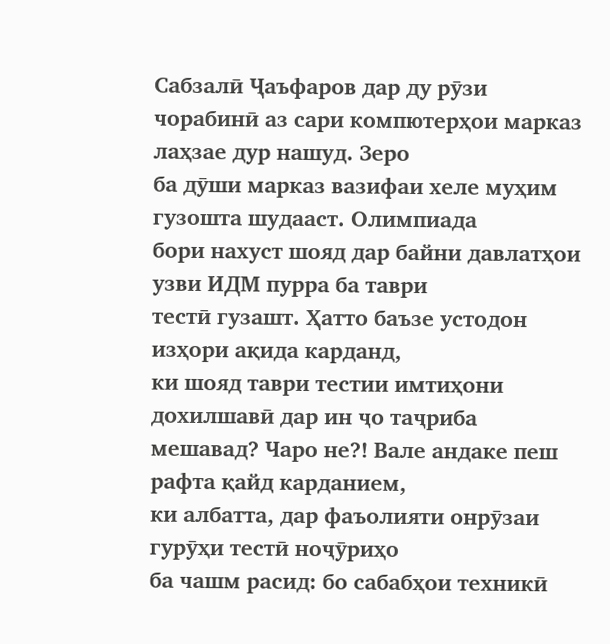Сабзалӣ Ҷаъфаров дар ду рӯзи
чорабинӣ аз сари компютерҳои марказ лаҳзае дур нашуд. Зеро
ба дӯши марказ вазифаи хеле муҳим гузошта шудааст. Олимпиада
бори нахуст шояд дар байни давлатҳои узви ИДМ пурра ба таври
тестӣ гузашт. Ҳатто баъзе устодон изҳори ақида карданд,
ки шояд таври тестии имтиҳони дохилшавӣ дар ин ҷо таҷриба
мешавад? Чаро не?! Вале андаке пеш рафта қайд карданием,
ки албатта, дар фаъолияти онрӯзаи гурӯҳи тестӣ ноҷӯриҳо
ба чашм расид: бо сабабҳои техникӣ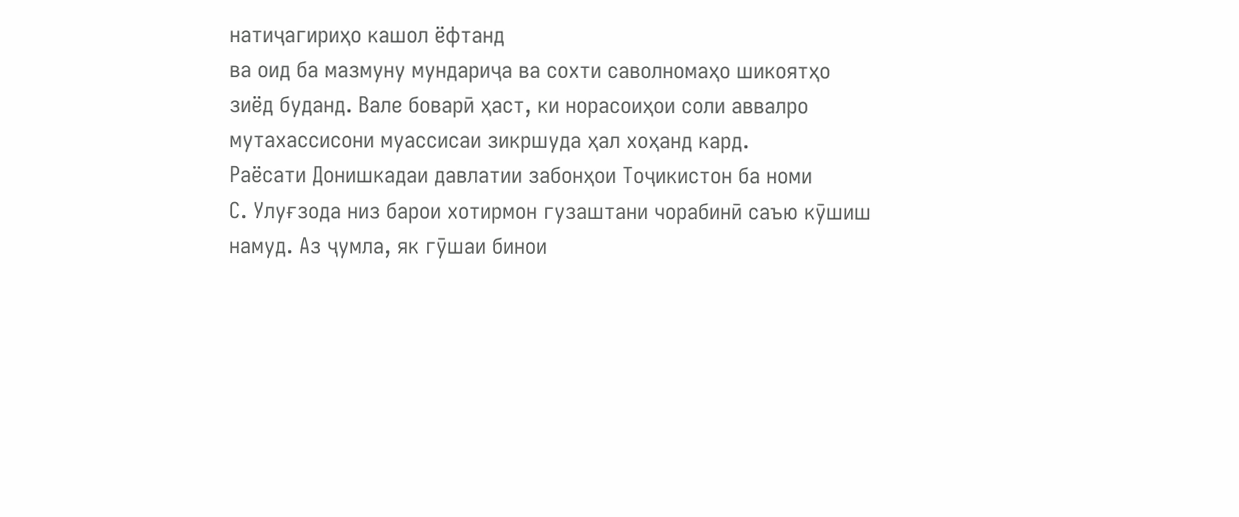натиҷагириҳо кашол ёфтанд
ва оид ба мазмуну мундариҷа ва сохти саволномаҳо шикоятҳо
зиёд буданд. Вале боварӣ ҳаст, ки норасоиҳои соли аввалро
мутахассисони муассисаи зикршуда ҳал хоҳанд кард.
Раёсати Донишкадаи давлатии забонҳои Тоҷикистон ба номи
С. Улуғзода низ барои хотирмон гузаштани чорабинӣ саъю кӯшиш
намуд. Аз ҷумла, як гӯшаи бинои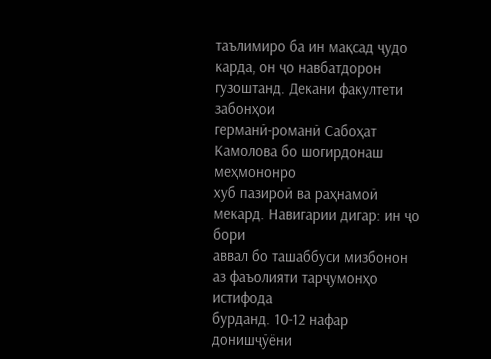таълимиро ба ин мақсад ҷудо
карда, он ҷо навбатдорон гузоштанд. Декани факултети забонҳои
германӣ-романӣ Сабоҳат Камолова бо шогирдонаш меҳмононро
хуб пазироӣ ва раҳнамоӣ мекард. Навигарии дигар: ин ҷо бори
аввал бо ташаббуси мизбонон аз фаъолияти тарҷумонҳо истифода
бурданд. 10-12 нафар донишҷӯёни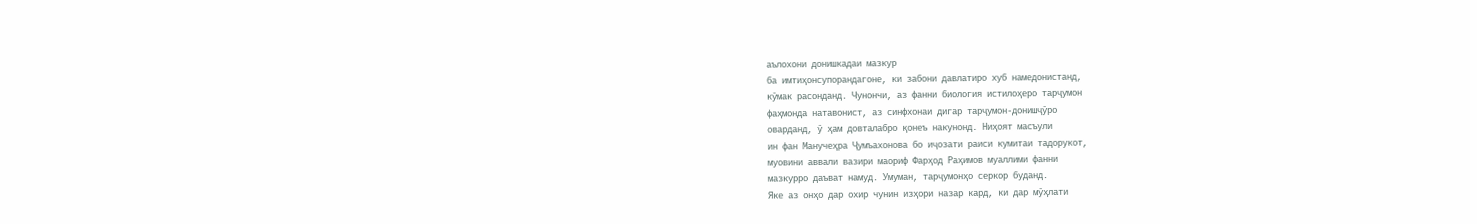аълохони донишкадаи мазкур
ба имтиҳонсупорандагоне, ки забони давлатиро хуб намедонистанд,
кӯмак расонданд. Чунончи, аз фанни биология истилоҳеро тарҷумон
фаҳмонда натавонист, аз синфхонаи дигар тарҷумон-донишҷӯро
оварданд, ӯ ҳам довталабро қонеъ накунонд. Ниҳоят масъули
ин фан Манучеҳра Ҷумъахонова бо иҷозати раиси кумитаи тадорукот,
муовини аввали вазири маориф Фарҳод Раҳимов муаллими фанни
мазкурро даъват намуд. Умуман, тарҷумонҳо серкор буданд.
Яке аз онҳо дар охир чунин изҳори назар кард, ки дар мӯҳлати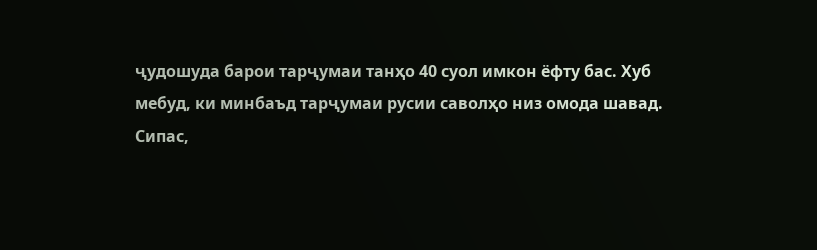ҷудошуда барои тарҷумаи танҳо 40 суол имкон ёфту бас. Хуб
мебуд, ки минбаъд тарҷумаи русии саволҳо низ омода шавад.
Сипас,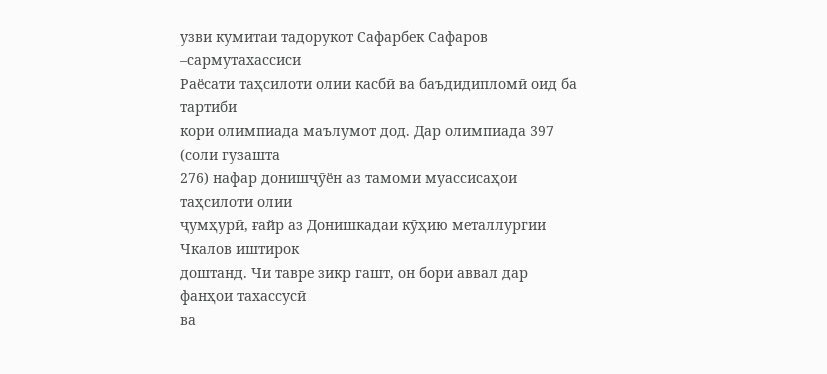узви кумитаи тадорукот Сафарбек Сафаров –сармутахассиси
Раёсати таҳсилоти олии касбӣ ва баъдидипломӣ оид ба тартиби
кори олимпиада маълумот дод. Дар олимпиада 397 (соли гузашта
276) нафар донишҷӯён аз тамоми муассисаҳои таҳсилоти олии
ҷумҳурӣ, ғайр аз Донишкадаи кӯҳию металлургии Чкалов иштирок
доштанд. Чи тавре зикр гашт, он бори аввал дар фанҳои тахассусӣ
ва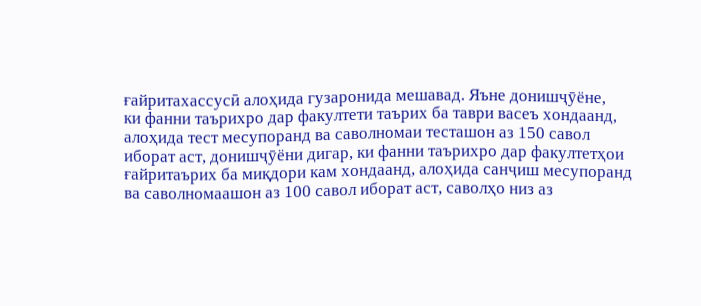ғайритахассусӣ алоҳида гузаронида мешавад. Яъне донишҷӯёне,
ки фанни таърихро дар факултети таърих ба таври васеъ хондаанд,
алоҳида тест месупоранд ва саволномаи тесташон аз 150 савол
иборат аст, донишҷӯёни дигар, ки фанни таърихро дар факултетҳои
ғайритаърих ба миқдори кам хондаанд, алоҳида санҷиш месупоранд
ва саволномаашон аз 100 савол иборат аст, саволҳо низ аз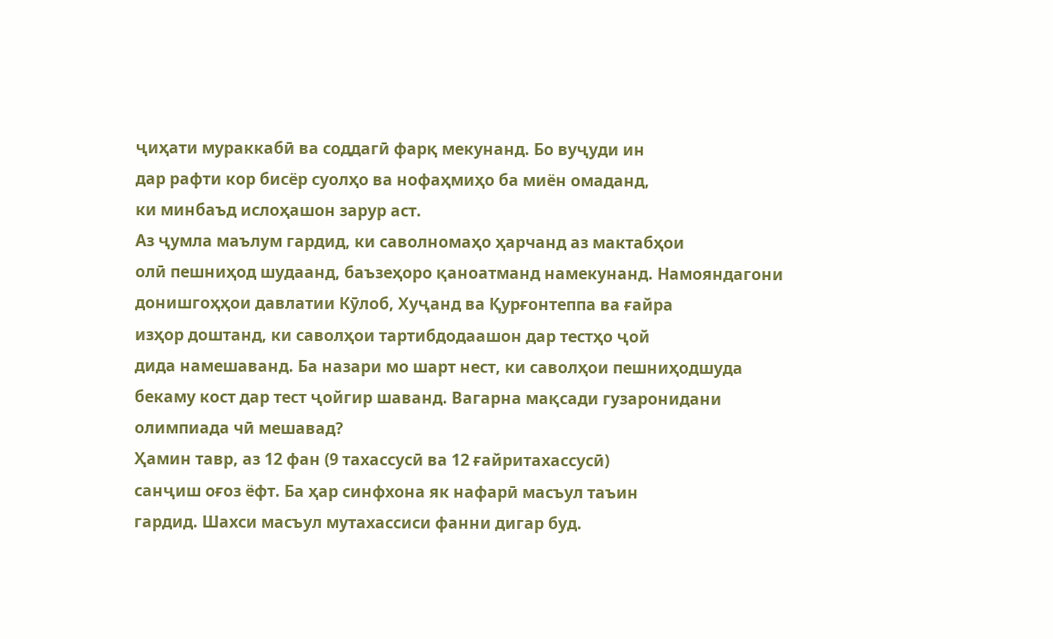ҷиҳати мураккабӣ ва соддагӣ фарқ мекунанд. Бо вуҷуди ин
дар рафти кор бисёр суолҳо ва нофаҳмиҳо ба миён омаданд,
ки минбаъд ислоҳашон зарур аст.
Аз ҷумла маълум гардид, ки саволномаҳо ҳарчанд аз мактабҳои
олӣ пешниҳод шудаанд, баъзеҳоро қаноатманд намекунанд. Намояндагони
донишгоҳҳои давлатии Кӯлоб, Хуҷанд ва Қурғонтеппа ва ғайра
изҳор доштанд, ки саволҳои тартибдодаашон дар тестҳо ҷой
дида намешаванд. Ба назари мо шарт нест, ки саволҳои пешниҳодшуда
бекаму кост дар тест ҷойгир шаванд. Вагарна мақсади гузаронидани
олимпиада чӣ мешавад?
Ҳамин тавр, аз 12 фан (9 тахассусӣ ва 12 ғайритахассусӣ)
санҷиш оғоз ёфт. Ба ҳар синфхона як нафарӣ масъул таъин
гардид. Шахси масъул мутахассиси фанни дигар буд.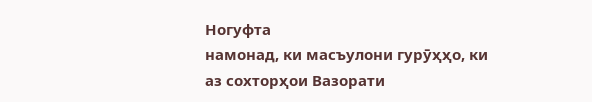Ногуфта
намонад, ки масъулони гурӯҳҳо, ки аз сохторҳои Вазорати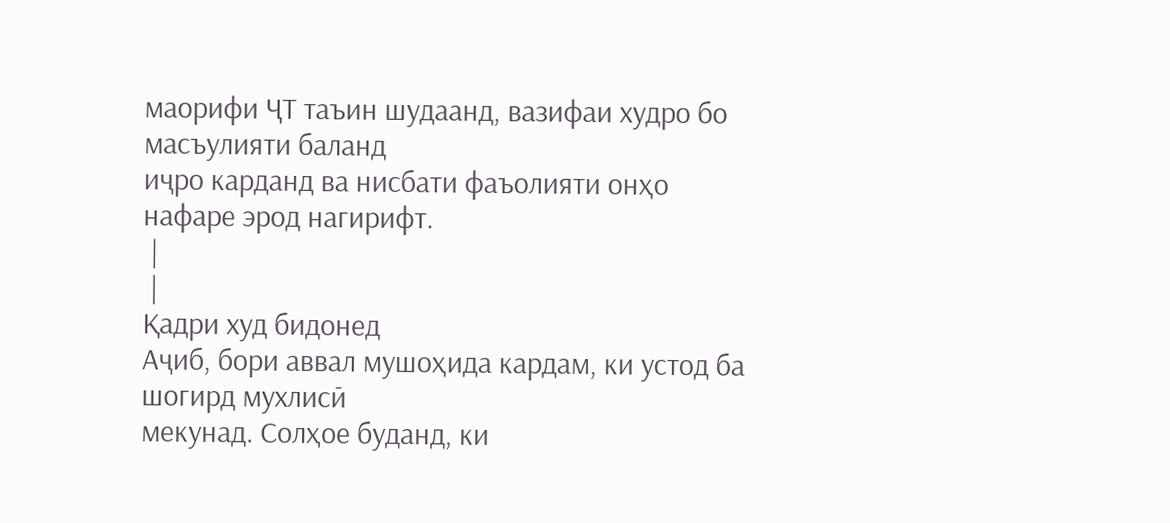маорифи ҶТ таъин шудаанд, вазифаи худро бо масъулияти баланд
иҷро карданд ва нисбати фаъолияти онҳо нафаре эрод нагирифт.
 |
 |
Қадри худ бидонед
Аҷиб, бори аввал мушоҳида кардам, ки устод ба шогирд мухлисӣ
мекунад. Солҳое буданд, ки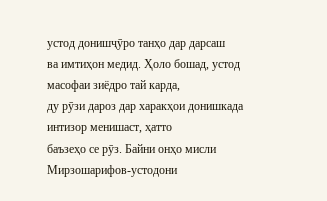устод донишҷӯро танҳо дар дарсаш
ва имтиҳон медид. Ҳоло бошад, устод масофаи зиёдро тай карда,
ду рӯзи дароз дар харакҳои донишкада интизор менишаст, ҳатто
баъзеҳо се рӯз. Байни онҳо мисли Мирзошарифов-устодони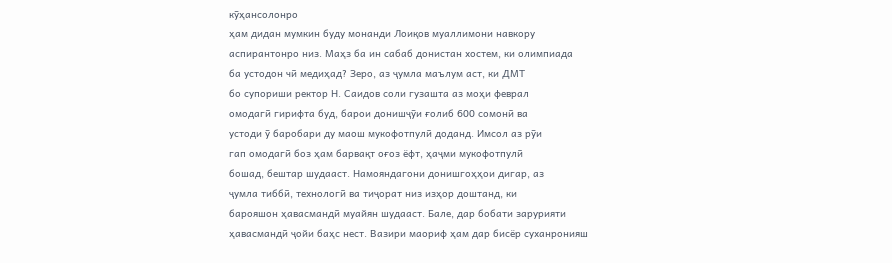кӯҳансолонро
ҳам дидан мумкин буду монанди Лоиқов муаллимони навкору
аспирантонро низ. Маҳз ба ин сабаб донистан хостем, ки олимпиада
ба устодон чӣ медиҳад? Зеро, аз ҷумла маълум аст, ки ДМТ
бо супориши ректор Н. Саидов соли гузашта аз моҳи феврал
омодагӣ гирифта буд, барои донишҷӯи ғолиб 600 сомонӣ ва
устоди ӯ баробари ду маош мукофотпулӣ доданд. Имсол аз рӯи
гап омодагӣ боз ҳам барвақт оғоз ёфт, ҳаҷми мукофотпулӣ
бошад, бештар шудааст. Намояндагони донишгоҳҳои дигар, аз
ҷумла тиббӣ, технологӣ ва тиҷорат низ изҳор доштанд, ки
барояшон ҳавасмандӣ муайян шудааст. Бале, дар бобати зарурияти
ҳавасмандӣ ҷойи баҳс нест. Вазири маориф ҳам дар бисёр суханронияш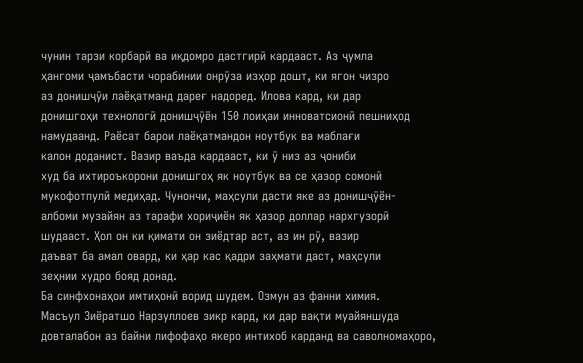чунин тарзи корбарӣ ва иқдомро дастгирӣ кардааст. Аз ҷумла
ҳангоми ҷамъбасти чорабинии онрӯза изҳор дошт, ки ягон чизро
аз донишҷӯи лаёқатманд дареғ надоред. Илова кард, ки дар
донишгоҳи технологӣ донишҷӯён 150 лоиҳаи инноватсионӣ пешниҳод
намудаанд. Раёсат барои лаёқатмандон ноутбук ва маблағи
калон доданист. Вазир ваъда кардааст, ки ӯ низ аз ҷониби
худ ба ихтироъкорони донишгоҳ як ноутбук ва се ҳазор сомонӣ
мукофотпулӣ медиҳад. Чунончи, маҳсули дасти яке аз донишҷӯён-
албоми музайян аз тарафи хориҷиён як ҳазор доллар нархгузорӣ
шудааст. Ҳол он ки қимати он зиёдтар аст, аз ин рӯ, вазир
даъват ба амал овард, ки ҳар кас қадри заҳмати даст, маҳсули
зеҳнии худро бояд донад.
Ба синфхонаҳои имтиҳонӣ ворид шудем. Озмун аз фанни химия.
Масъул Зиёратшо Нарзуллоев зикр кард, ки дар вақти муайяншуда
довталабон аз байни лифофаҳо якеро интихоб карданд ва саволномаҳоро,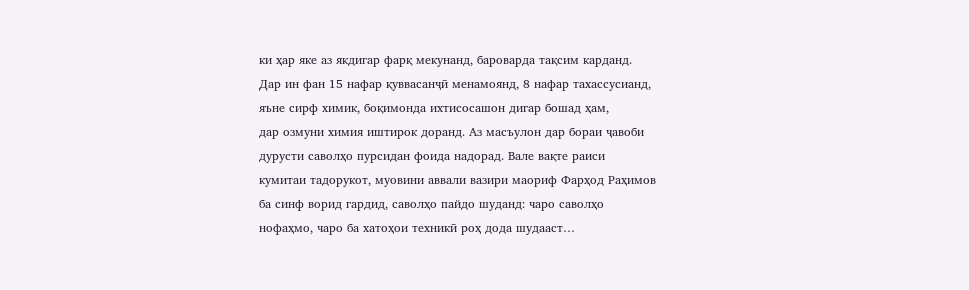ки ҳар яке аз якдигар фарқ мекунанд, бароварда тақсим карданд.
Дар ин фан 15 нафар қуввасанҷӣ менамоянд, 8 нафар тахассусианд,
яъне сирф химик, боқимонда ихтисосашон дигар бошад ҳам,
дар озмуни химия иштирок доранд. Аз масъулон дар бораи ҷавоби
дурусти саволҳо пурсидан фоида надорад. Вале вақте раиси
кумитаи тадорукот, муовини аввали вазири маориф Фарҳод Раҳимов
ба синф ворид гардид, саволҳо пайдо шуданд: чаро саволҳо
нофаҳмо, чаро ба хатоҳои техникӣ роҳ дода шудааст…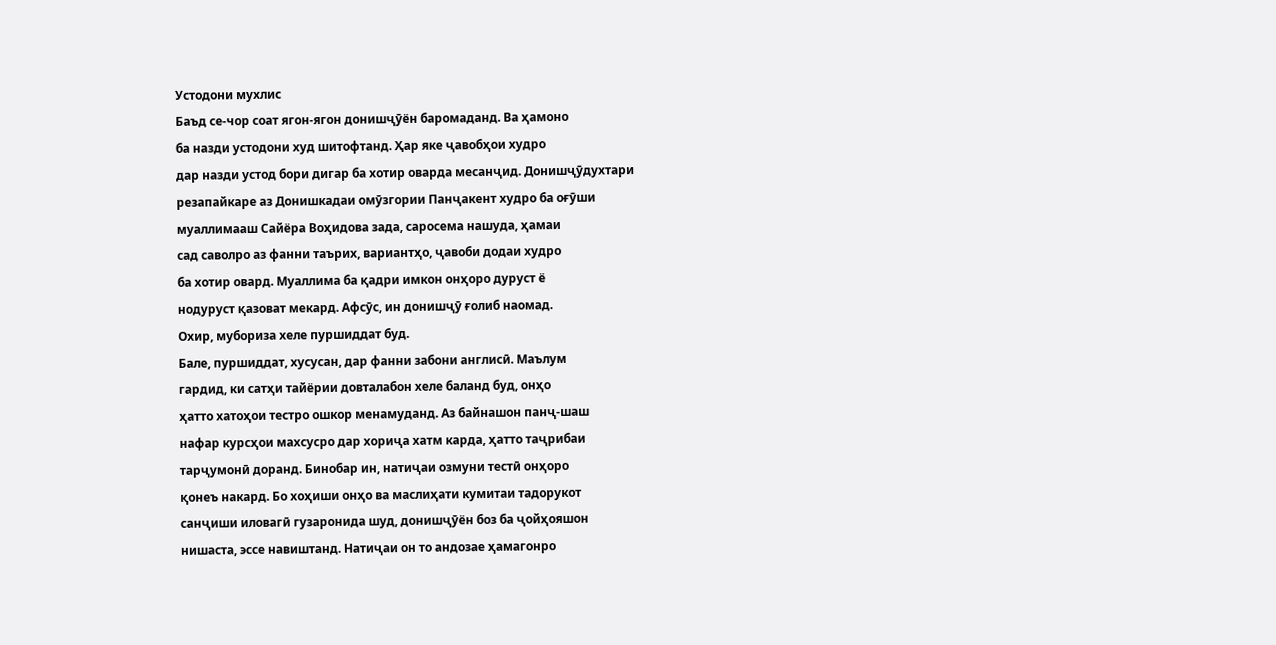Устодони мухлис
Баъд се-чор соат ягон-ягон донишҷӯён баромаданд. Ва ҳамоно
ба назди устодони худ шитофтанд. Ҳар яке ҷавобҳои худро
дар назди устод бори дигар ба хотир оварда месанҷид. Донишҷӯдухтари
резапайкаре аз Донишкадаи омӯзгории Панҷакент худро ба оғӯши
муаллимааш Сайёра Воҳидова зада, саросема нашуда, ҳамаи
сад саволро аз фанни таърих, вариантҳо, ҷавоби додаи худро
ба хотир овард. Муаллима ба қадри имкон онҳоро дуруст ё
нодуруст қазоват мекард. Афсӯс, ин донишҷӯ ғолиб наомад.
Охир, мубориза хеле пуршиддат буд.
Бале, пуршиддат, хусусан, дар фанни забони англисӣ. Маълум
гардид, ки сатҳи тайёрии довталабон хеле баланд буд, онҳо
ҳатто хатоҳои тестро ошкор менамуданд. Аз байнашон панҷ-шаш
нафар курсҳои махсусро дар хориҷа хатм карда, ҳатто таҷрибаи
тарҷумонӣ доранд. Бинобар ин, натиҷаи озмуни тестӣ онҳоро
қонеъ накард. Бо хоҳиши онҳо ва маслиҳати кумитаи тадорукот
санҷиши иловагӣ гузаронида шуд, донишҷӯён боз ба ҷойҳояшон
нишаста, эссе навиштанд. Натиҷаи он то андозае ҳамагонро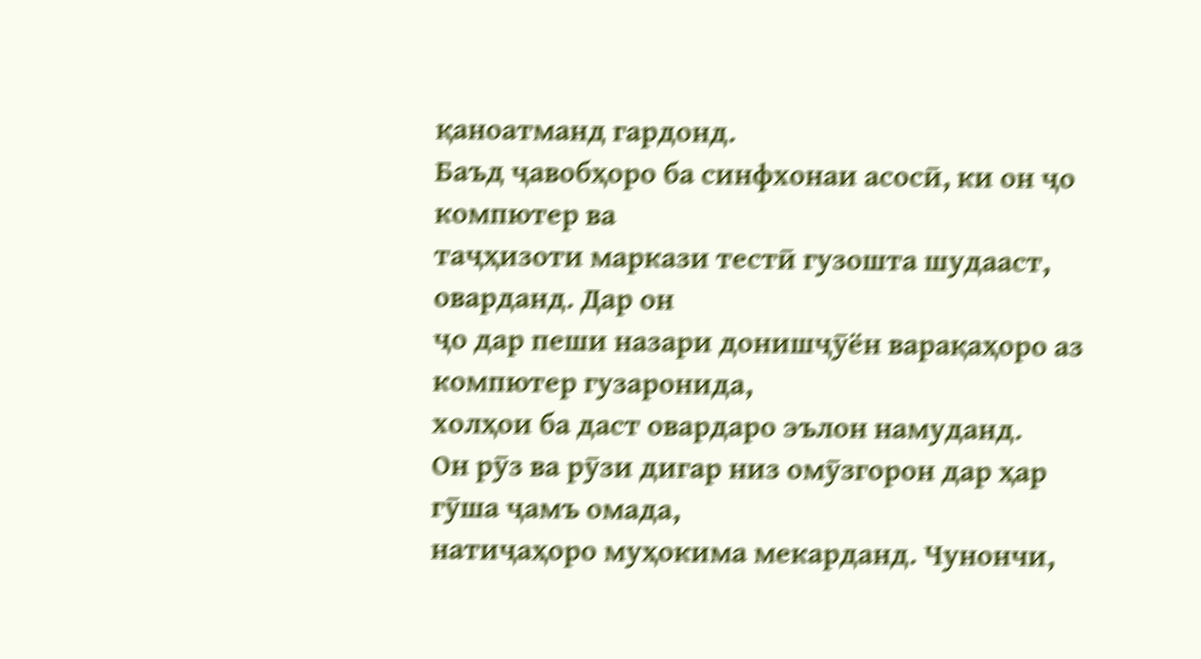қаноатманд гардонд.
Баъд ҷавобҳоро ба синфхонаи асосӣ, ки он ҷо компютер ва
таҷҳизоти маркази тестӣ гузошта шудааст, оварданд. Дар он
ҷо дар пеши назари донишҷӯён варақаҳоро аз компютер гузаронида,
холҳои ба даст овардаро эълон намуданд.
Он рӯз ва рӯзи дигар низ омӯзгорон дар ҳар гӯша ҷамъ омада,
натиҷаҳоро муҳокима мекарданд. Чунончи,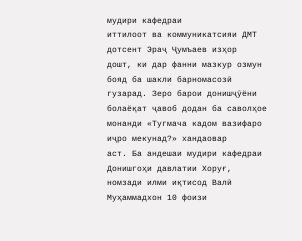мудири кафедраи
иттилоот ва коммуникатсияи ДМТ дотсент Эраҷ Ҷумъаев изҳор
дошт, ки дар фанни мазкур озмун бояд ба шакли барномасозӣ
гузарад. Зеро барои донишҷӯёни болаёқат ҷавоб додан ба саволҳое
монанди «Тугмача кадом вазифаро иҷро мекунад?» хандаовар
аст. Ба андешаи мудири кафедраи Донишгоҳи давлатии Хоруғ,
номзади илми иқтисод Валӣ Муҳаммадхон 10 фоизи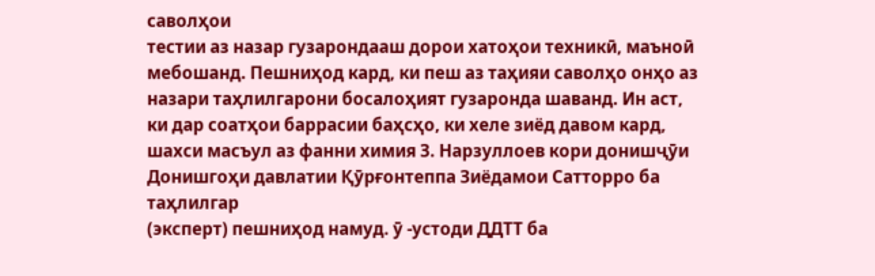саволҳои
тестии аз назар гузарондааш дорои хатоҳои техникӣ, маъноӣ
мебошанд. Пешниҳод кард, ки пеш аз таҳияи саволҳо онҳо аз
назари таҳлилгарони босалоҳият гузаронда шаванд. Ин аст,
ки дар соатҳои баррасии баҳсҳо, ки хеле зиёд давом кард,
шахси масъул аз фанни химия З. Нарзуллоев кори донишҷӯи
Донишгоҳи давлатии Қӯрғонтеппа Зиёдамои Сатторро ба таҳлилгар
(эксперт) пешниҳод намуд. ӯ -устоди ДДТТ ба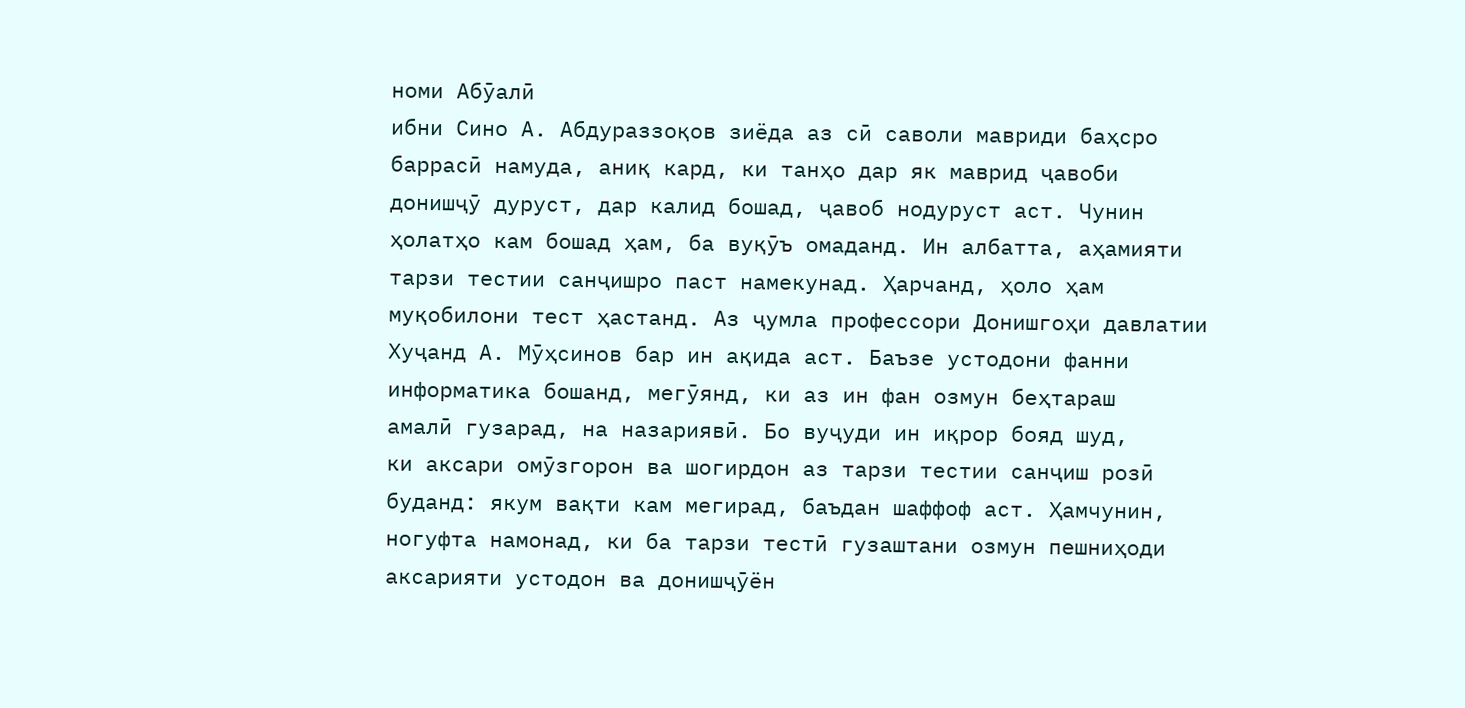номи Абӯалӣ
ибни Сино А. Абдураззоқов зиёда аз сӣ саволи мавриди баҳсро
баррасӣ намуда, аниқ кард, ки танҳо дар як маврид ҷавоби
донишҷӯ дуруст, дар калид бошад, ҷавоб нодуруст аст. Чунин
ҳолатҳо кам бошад ҳам, ба вуқӯъ омаданд. Ин албатта, аҳамияти
тарзи тестии санҷишро паст намекунад. Ҳарчанд, ҳоло ҳам
муқобилони тест ҳастанд. Аз ҷумла профессори Донишгоҳи давлатии
Хуҷанд А. Мӯҳсинов бар ин ақида аст. Баъзе устодони фанни
информатика бошанд, мегӯянд, ки аз ин фан озмун беҳтараш
амалӣ гузарад, на назариявӣ. Бо вуҷуди ин иқрор бояд шуд,
ки аксари омӯзгорон ва шогирдон аз тарзи тестии санҷиш розӣ
буданд: якум вақти кам мегирад, баъдан шаффоф аст. Ҳамчунин,
ногуфта намонад, ки ба тарзи тестӣ гузаштани озмун пешниҳоди
аксарияти устодон ва донишҷӯён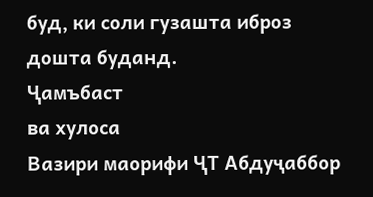буд, ки соли гузашта иброз
дошта буданд.
Ҷамъбаст
ва хулоса
Вазири маорифи ҶТ Абдуҷаббор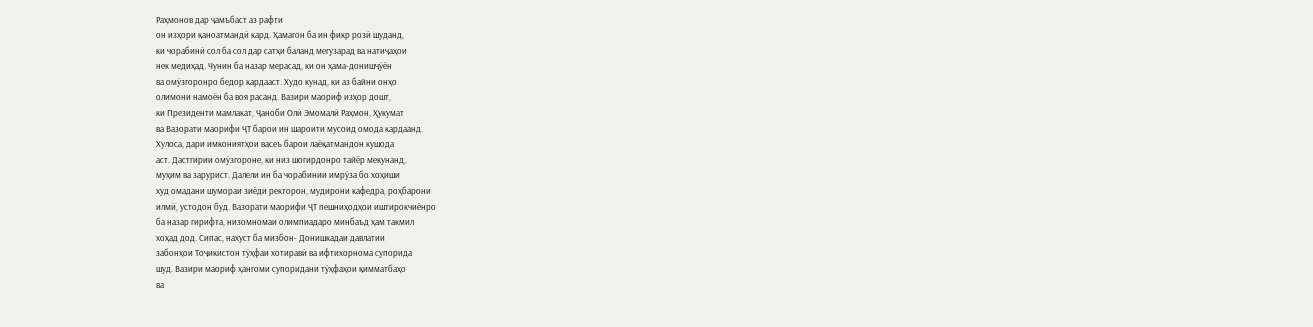Раҳмонов дар ҷамъбаст аз рафти
он изҳори қаноатмандӣ кард. Ҳамагон ба ин фикр розӣ шуданд,
ки чорабинӣ сол ба сол дар сатҳи баланд мегузарад ва натиҷаҳои
нек медиҳад. Чунин ба назар мерасад, ки он ҳама-донишҷӯён
ва омӯзгоронро бедор кардааст. Худо кунад, ки аз байни онҳо
олимони намоён ба воя расанд. Вазири маориф изҳор дошт,
ки Президенти мамлакат, Ҷаноби Олӣ Эмомалӣ Раҳмон, Ҳукумат
ва Вазорати маорифи ҶТ барои ин шароити мусоид омода кардаанд.
Хулоса, дари имкониятҳои васеъ барои лаёқатмандон кушода
аст. Дастгирии омӯзгороне, ки низ шогирдонро тайёр мекунанд,
муҳим ва зарурист. Далели ин ба чорабинии имрӯза бо хоҳиши
худ омадани шумораи зиёди ректорон, мудирони кафедра, роҳбарони
илмӣ, устодон буд. Вазорати маорифи ҶТ пешниҳодҳои иштирокчиёнро
ба назар гирифта, низомномаи олимпиадаро минбаъд ҳам такмил
хоҳад дод. Сипас, нахуст ба мизбон- Донишкадаи давлатии
забонҳои Тоҷикистон тӯҳфаи хотиравӣ ва ифтихорнома супорида
шуд. Вазири маориф ҳангоми супоридани тӯҳфаҳои қимматбаҳо
ва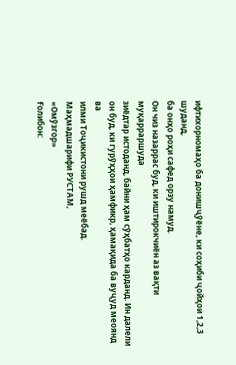ифтихорномаҳо ба донишҷӯёне, ки соҳиби ҷойҳои 1,2,3 шуданд,
ба онҳо роҳи сафед орзу намуд.
Он чиз назаррас буд, ки иштирокчиён аз вақти муқарраршуда
зиёдтар истоданд, байни ҳам сӯҳбатҳо карданд. Ин далели
он буд, ки гурӯҳҳои ҳамфикр, ҳамақида ба вуҷуд меоянд ва
илми Тоҷикистони рушд меёбад.
Маҳмадшарифи РУСТАМ,
«Омӯзгор»
Ғолибон: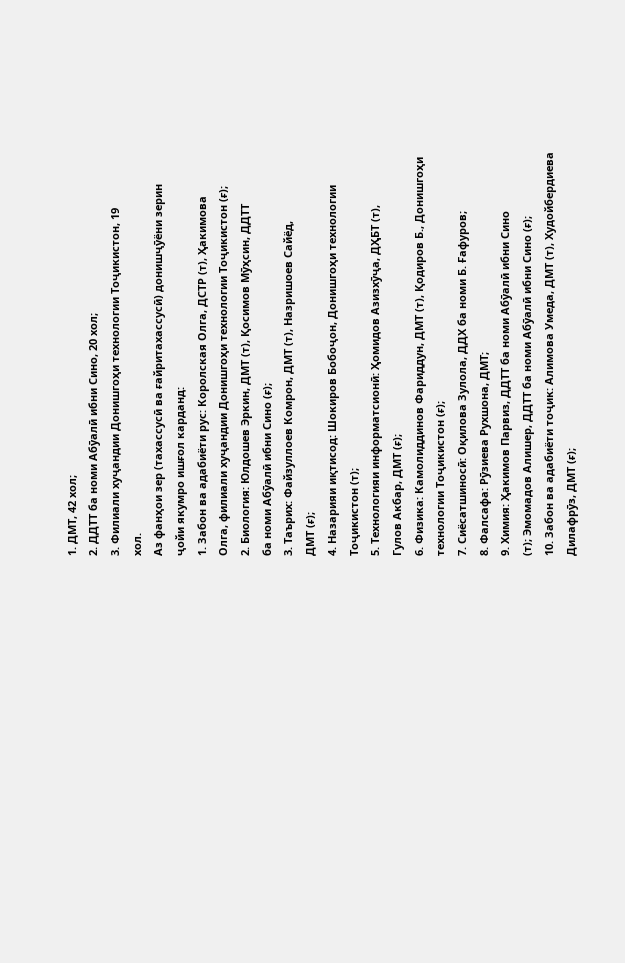1. ДМТ, 42 хол;
2. ДДТТ ба номи Абӯалӣ ибни Сино, 20 хол;
3. Филиали хуҷандии Донишгоҳи технологии Тоҷикистон, 19
хол.
Аз фанҳои зер (тахассусӣ ва ғайритахассусӣ) донишҷӯёни зерин
ҷойи якумро ишғол карданд:
1. Забон ва адабиёти рус: Королская Олга, ДСТР (т), Ҳакимова
Олга, филиали хуҷандии Донишгоҳи технологии Тоҷикистон (ғ);
2. Биология: Юлдошев Эркин, ДМТ (т), Қосимов Мӯҳсин, ДДТТ
ба номи Абӯалӣ ибни Сино (ғ);
3. Таърих: Файзуллоев Комрон, ДМТ (т), Назришоев Сайёд,
ДМТ (ғ);
4. Назарияи иқтисод: Шокиров Бобоҷон, Донишгоҳи технологии
Тоҷикистон (т);
5. Технологияи информатсионӣ: Ҳомидов Азизхӯҷа, ДҲБТ (т),
Гулов Акбар, ДМТ (ғ);
6. Физика: Камолиддинов Фариддун, ДМТ (т), Қодиров Б., Донишгоҳи
технологии Тоҷикистон (ғ);
7. Сиёсатшиносӣ: Оқилова Зулола, ДДХ ба номи Б. Ғафуров;
8. Фалсафа: Рӯзиева Рухшона, ДМТ;
9. Химия: Ҳакимов Парвиз, ДДТТ ба номи Абӯалӣ ибни Сино
(т); Эмомадов Алишер, ДДТТ ба номи Абӯалӣ ибни Сино (ғ);
10. Забон ва адабиёти тоҷик: Алимова Умеда, ДМТ (т), Худойбердиева
Дилафрӯз, ДМТ (ғ);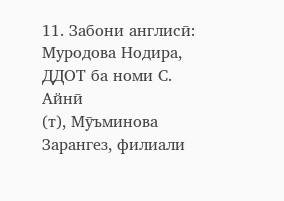11. Забони англисӣ: Муродова Нодира, ДДОТ ба номи С. Айнӣ
(т), Мӯъминова Зарангез, филиали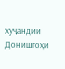хуҷандии Донишгоҳи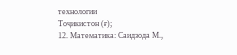технологии
Тоҷикистон (ғ);
12. Математика: Саидзода М.,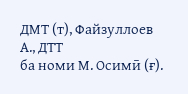ДМТ (т), Файзуллоев А., ДТТ
ба номи М. Осимӣ (ғ).